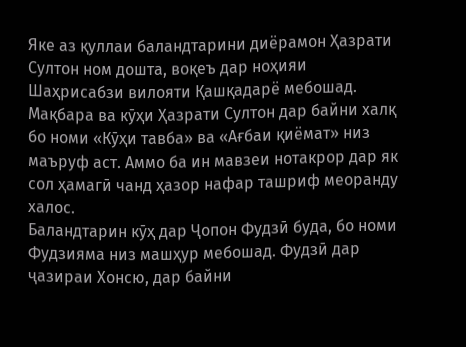Яке аз қуллаи баландтарини диёрамон Ҳазрати Султон ном дошта, воқеъ дар ноҳияи Шаҳрисабзи вилояти Қашқадарё мебошад. Мақбара ва кӯҳи Ҳазрати Султон дар байни халқ бо номи «Кӯҳи тавба» ва «Ағбаи қиёмат» низ маъруф аст. Аммо ба ин мавзеи нотакрор дар як сол ҳамагӣ чанд ҳазор нафар ташриф меоранду халос.
Баландтарин кӯҳ дар Ҷопон Фудзӣ буда, бо номи Фудзияма низ машҳур мебошад. Фудзӣ дар ҷазираи Хонсю, дар байни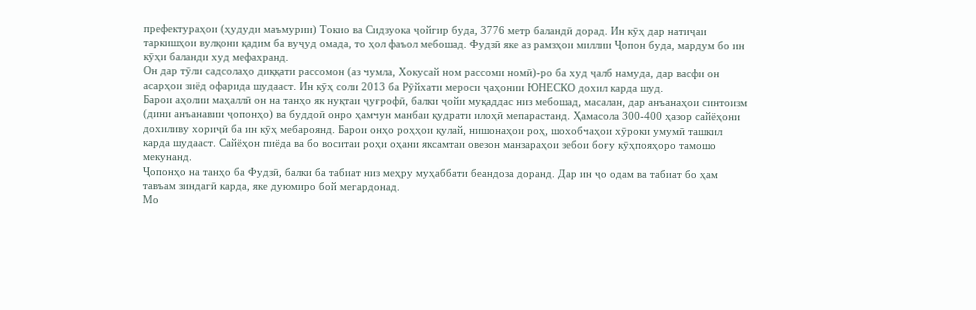префектураҳои (ҳудуди маъмурии) Токио ва Сидзуока ҷойгир буда, 3776 метр баландӣ дорад. Ин кӯҳ дар натиҷаи таркишҳои вулқони қадим ба вуҷуд омада, то ҳол фаъол мебошад. Фудзӣ яке аз рамзҳои миллии Ҷопон буда, мардум бо ин кӯҳи баланди худ мефахранд.
Он дар тӯли садсолаҳо диққати рассомон (аз чумла, Хокусай ном рассоми номӣ)-ро ба худ ҷалб намуда, дар васфи он асарҳои зиёд офарида шудааст. Ин кӯҳ соли 2013 ба Рӯйхати мероси ҷаҳонии ЮНЕСКО дохил карда шуд.
Барои аҳолии маҳаллӣ он на танҳо як нуқтаи ҷуғрофӣ, балки ҷойи муқаддас низ мебошад, масалан, дар анъанаҳои синтоизм (дини анъанавии ҷопонҳо) ва буддоӣ онро ҳамчун манбаи қудрати илоҳӣ мепарастанд. Ҳамасола 300-400 ҳазор сайёҳони дохиливу хориҷӣ ба ин кӯҳ мебароянд. Барои онҳо роҳҳои қулай, нишонаҳои роҳ, шохобчаҳои хӯроки умумӣ ташкил карда шудааст. Сайёҳон пиёда ва бо воситаи роҳи оҳани яксамтаи овезон манзараҳои зебои боғу кӯҳпояҳоро тамошо мекунанд.
Ҷопонҳо на танҳо ба Фудзӣ, балки ба табиат низ меҳру муҳаббати беандоза доранд. Дар ин ҷо одам ва табиат бо ҳам тавъам зиндагӣ карда, яке дуюмиро бой мегардонад.
Мо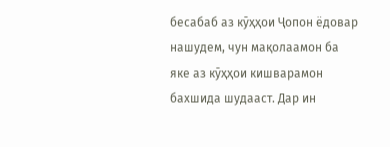бесабаб аз кӯҳҳои Ҷопон ёдовар нашудем, чун мақолаамон ба яке аз кӯҳҳои кишварамон бахшида шудааст. Дар ин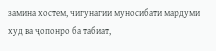замина хостем, чигунагии муносибати мардуми худ ва ҷопонро ба табиат,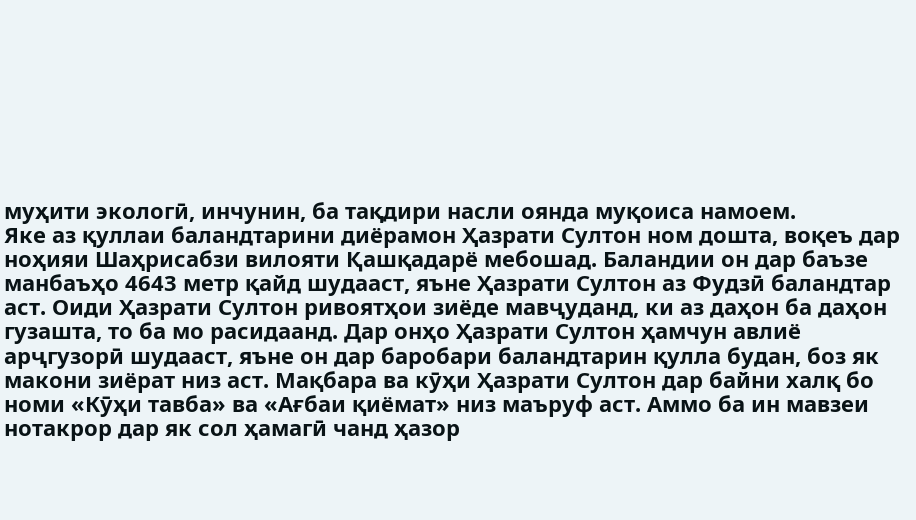муҳити экологӣ, инчунин, ба тақдири насли оянда муқоиса намоем.
Яке аз қуллаи баландтарини диёрамон Ҳазрати Султон ном дошта, воқеъ дар ноҳияи Шаҳрисабзи вилояти Қашқадарё мебошад. Баландии он дар баъзе манбаъҳо 4643 метр қайд шудааст, яъне Ҳазрати Султон аз Фудзӣ баландтар аст. Оиди Ҳазрати Султон ривоятҳои зиёде мавҷуданд, ки аз даҳон ба даҳон гузашта, то ба мо расидаанд. Дар онҳо Ҳазрати Султон ҳамчун авлиё арҷгузорӣ шудааст, яъне он дар баробари баландтарин қулла будан, боз як макони зиёрат низ аст. Мақбара ва кӯҳи Ҳазрати Султон дар байни халқ бо номи «Кӯҳи тавба» ва «Ағбаи қиёмат» низ маъруф аст. Аммо ба ин мавзеи нотакрор дар як сол ҳамагӣ чанд ҳазор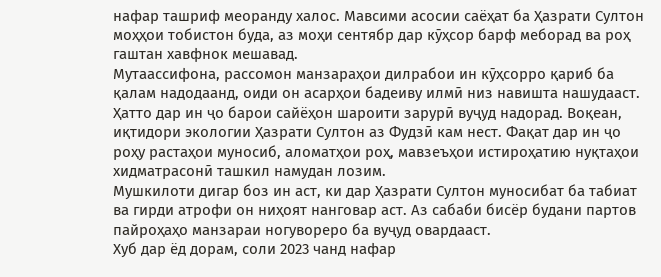нафар ташриф меоранду халос. Мавсими асосии саёҳат ба Ҳазрати Султон моҳҳои тобистон буда, аз моҳи сентябр дар кӯҳсор барф меборад ва роҳ гаштан хавфнок мешавад.
Мутаассифона, рассомон манзараҳои дилрабои ин кӯҳсорро қариб ба қалам надодаанд, оиди он асарҳои бадеиву илмӣ низ навишта нашудааст. Ҳатто дар ин ҷо барои сайёҳон шароити зарурӣ вуҷуд надорад. Воқеан, иқтидори экологии Ҳазрати Султон аз Фудзӣ кам нест. Фақат дар ин ҷо роҳу растаҳои муносиб, аломатҳои роҳ, мавзеъҳои истироҳатию нуқтаҳои хидматрасонӣ ташкил намудан лозим.
Мушкилоти дигар боз ин аст, ки дар Ҳазрати Султон муносибат ба табиат ва гирди атрофи он ниҳоят нанговар аст. Аз сабаби бисёр будани партов пайроҳаҳо манзараи ногувореро ба вуҷуд овардааст.
Хуб дар ёд дорам, соли 2023 чанд нафар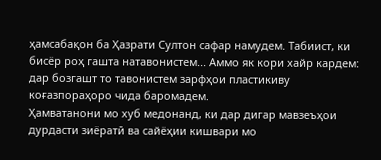ҳамсабақон ба Ҳазрати Султон сафар намудем. Табиист, ки бисёр роҳ гашта натавонистем... Аммо як кори хайр кардем: дар бозгашт то тавонистем зарфҳои пластикиву коғазпораҳоро чида баромадем.
Ҳамватанони мо хуб медонанд, ки дар дигар мавзеъҳои дурдасти зиёратӣ ва сайёҳии кишвари мо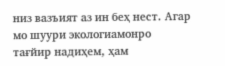низ вазъият аз ин беҳ нест. Агар мо шуури экологиамонро тағйир надиҳем, ҳам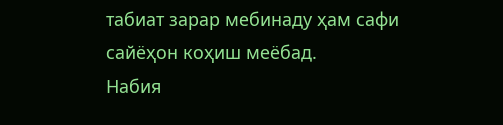табиат зарар мебинаду ҳам сафи сайёҳон коҳиш меёбад.
Набия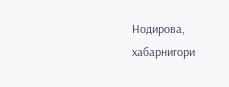Нодирова,
хабарнигори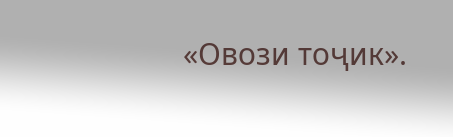«Овози тоҷик».